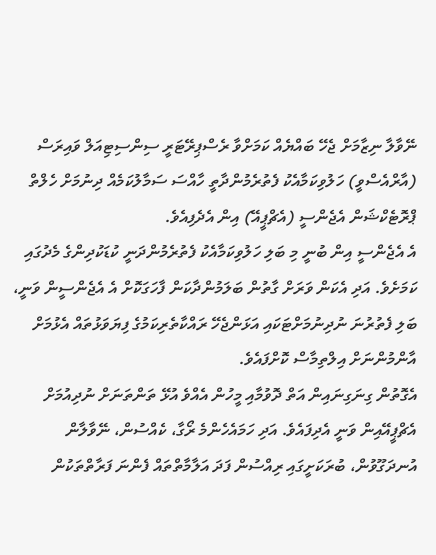ނޭވާލާ ނިޒާމަށް ޖެހޭ ބައްޔެއް ކަމަށްވާ ރެސްޕިރޭޓަރީ ސިންސިޓިއަލް ވައިރަސް (އާރްއެސްވީ) ހަލުވިކަމާއެކު ފެތުރެމުންދާތީ ހާއްސަ ސަމާލުކަމެއް ދިނުމަށް ހެލްތް ޕްރޮޓެކްޝަން އެޖެންސީ (އެޗްޕީއޭ) އިން އެދެފިއެވެ.
އެ އެޖެންސީ އިން ބުނީ މި ބަލި ހަލުވިކަމާއެކު ފެތުރެމުންދަނީ ކުޑަކުދިންގެ މެދުގައި ކަމަށެވެ. އަދި އެކަން ވަރަށް ގާތުން ބަލަމުންދާކަން ފާހަގަކޮށް އެ އެޖެންސީން ވަނީ، ބަލި ފެތުރުނަ ނުދިނުމަށްޓަކައި އަޅަންޖެހޭ ރައްކާތެރިކަމުގެ ފިޔަވަޅުތައް އެޅުމަށް އާންމުންނަށް އިލްތިމާސް ކޮށްފައެވެ.
އެގޮތުން ގިނަގިނައިން އަތް ދޮވުމާއި މީހުން އެއްވެ އުޅޭ ތަންތަނަށް ނުދިއުމަށް އެޗްޕީއޭއިން ވަނީ އެދިފައެވެ. އަދި ހަމައެހެންމެ ރޯގާ، ކެއްސުން، ނޭވާލާން އުނދަގޫވުން، ބުރަކަށީގައި ރިއްސުން ފަދަ އަލާމާތްތައް ފެންނަ ފަރާތްތަކުން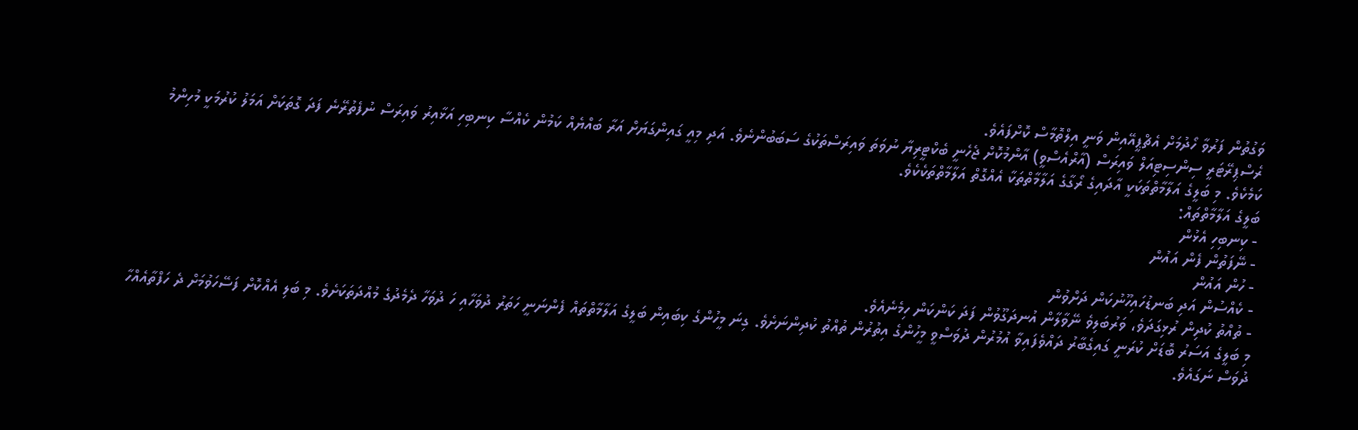ވަގުތުން ފަރުވާ ހޯދުމަށް އެޗްޕީއޭއިން ވަނީ އިލްތޮމާސް ކޮށްފައެވެ.
ރެސްޕިރޭޓަރީ ސިންސިޓިއަލް ވައިރަސް (އާރްއެސްވީ) އާންމުކޮށް ޖެހެނީ ބެކްޓީރިޔާ ނުވަތަ ވައިރަސްތަކުގެ ސަބަބުންނެވެ. އަދި މިއީ ގައިންގަޔަށް އަރާ ބައްޔެއް ކަމުން ކެއްސާ ކިނބިހި އަޅާއިރު ވައިރަސް ނުފެތުރޭނެ ފަދަ ގޮތަކަށް އަމަލު ކުރުމަކީ މުހިންމު ކަމެކެވެ. މި ބަލީގެ އަލާމާތްތަކަކީ އާދައިގެ ރޯގާގެ އަލާމާތްތަކާ އެއްގޮތް އަލާމާތްތަކެކެވެ.
ބަލީގެ އަލާމާތްތައް:
- ކިނބިހި އެޅުން
- ނޭފަތުން ފެން އައުން
- ހުން އައުން
- ކެއްސުން އަދި ބަނޑުހައިހޫނުކަން ދަށްވުން
- ތުއްތު ކުދިން ރުޅިގަދަވެ، ވަރުބަލިވެ ނޭވާލާން އުނދަގޫވުން ފަދަ ކަންކަން ހިމެނެއެވެ.
މި ބަލީގެ އަސަރު ބޮޑަށް ކުރަނީ ގައިގެބާރު ދައްވެފައިވާ އުމުރުން ދުވަސްވީ މީހުންގެ އިތުރުން ތުއްތު ކުދިންނަށެވެ. ގިނަ މީހުންގެ ކިބައިން ބަލީގެ އަލާމާތްތައް ފެންނަނީ ހަތަރު ދުވަހާއި ހަ ދުވަހާ ދެމެދުގެ މުއްދަތަކަށެވެ. މި ބަލި އެއްކޮށް ފަސޭހަވުމަށް ދެ ހަފްތާއެއްހާ ދުވަސް ނަގައެވެ.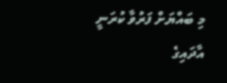މި ބައްޔަށް ފަރުވާ ކުރަނީ އާދައިގެ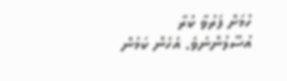ހުމަށް ފަރުވާ ކުރާ އުސޫލުންނެވެ. އެހެން ކަމުން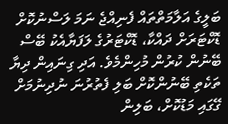ބަލީގެ އަލާމަތްތައް ފެނިއްޖެ ނަމަ ލަސްނުކޮށް ޑޮކްޓަރަށް ދައްކާ، ޑޮކްޓަރުގެ ލަފަޔާއެކު ބޭސް ބޭނުން ކުރުން މުހިންމެވެ. އަދި ގިނައިން ދިޔާ ތަކެތި ބޭނުންކޮށް ބަލި ފެތުރުނަ ނުދިނުމަށް ގޭގައި މަޑުކޮށް، ބަލިން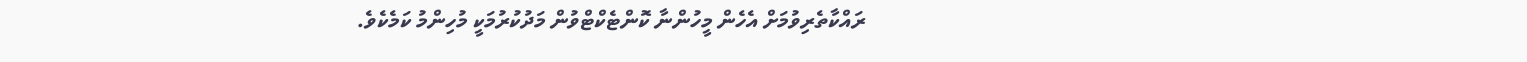ރައްކާތެރިވުމަށް އެހެން މީހުންނާ ކޮންޓެކްޓްވުން މަދުކުރުމަކީ މުހިންމު ކަމެކެވެ.